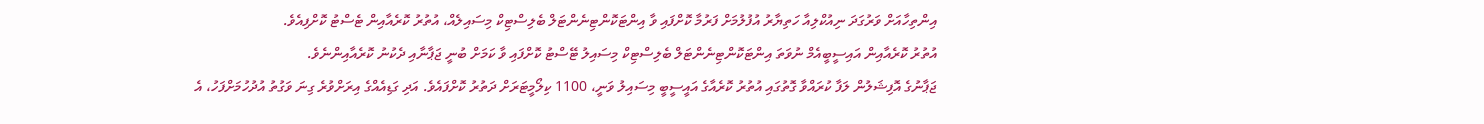އިންތިހާއަށް ވަރުގަދަ ނިއުކްލިއާ ހަތިޔާރު އުފުލުމަށް ފަރުމާ ކޮށްފައި ވާ އިންޓަކޮންޓިނެންޓަލް ބެލިސްޓިކް މިސައިލެއް، އުތުރު ކޮރެއާއިން ޓެސްޓު ކޮށްފިއެވެ.
އުތުރު ކޮރެއާއިން އައިސީބީއެމް ނުވަތަ އިންޓަކޮންޓިނެންޓަލް ބެލިސްޓިކް މިސައިލު ޓޭސްޓު ކޮށްފައި ވާ ކަމަށް ބުނީ ޖަޕާނާއި ދެކުނު ކޮރެއާއިންނެވެ.
ޖަޕާނުގެ އޮފިޝަލުން ލަފާ ކުރައްވާ ގޮތުގައި އުތުރު ކޮރެއާގެ އައީސީބީ މިސައިލު ވަނީ، 1100 ކިލޯމީޓަރަށް ދަތުރު ކޮށްފައެވެ. އަދި ގަޑިއެއްގެ އިރަށްވުރެ ގިނަ ވަގުތު އުދުހުމަށްފަހު، އެ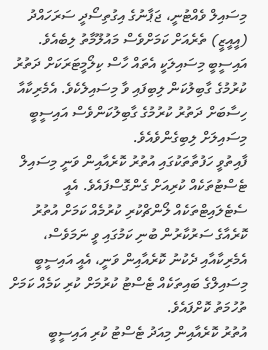މިސައިލް ވެއްޓުނީ، ޖަޕާނުގެ އިގުތިސޯދީ ސަރަހައްދު (އީއީޒީ) ތެރެއަށް ކަމަށްވެސް މައުލޫމާތު ލިބެއެވެ.
އައިސީބީ މިސައިލަކީ އެތައް ހާސް ކިލޯމީޓަރަކަށް ދަތުރު ކުރުމުގެ ގާބިލުކަން ލިބިފައި ވާ މިސައިލެކެވެ. އެމެރިކާއާ ހިސާބަށް ދަތުރު ކުރުމުގެ ގާބިލުކަންވެސް އައިސީބީ މިސައިލަށް ލިބިގެންވެއެވެ.
ފާއިތުވީ ހަފުތާތަކުގައި އުތުރު ކޮރެއާއިން ވަނީ މިސައިލް ޓެސްޓުތަކެއް ކުރިއަށް ގެންގޮސްފައެވެ. އެއީ ސެޓެލައިޓްތަކެއް ލޯންޗްކުރި ކުރުމެއް ކަމަށް އުތުރު ކޮރެއާގެ ސަރުކާރުން ބުނި ކަމުގައި ވީ ނަމަވެސް، އެމެރިކާއާއި ދެކުނު ކޮރެއާއިން ވަނީ، އެއީ އައިސީބީ މިސައިލްގެ ބައިތަކެއް ޓެސްޓު ކުރުމަށް ކުރި ކަމެއް ކަމަށް ތުހުމަތު ކޮށްފައެވެ.
އުތުރު ކޮރެއާއިން މިއަދު ޓެސްޓު ކުރި އައިސީބީ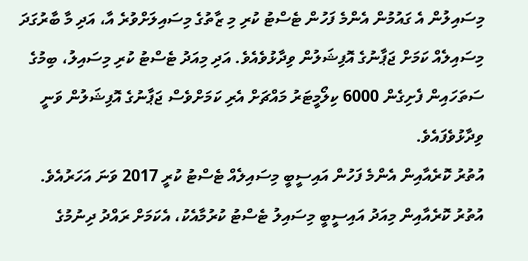މިސައިލުން އެ ގައުމުން އެންމެ ފަހުން ޓެސްޓު ކުރި މި ޒާތުގެ މިސައިލަށްވުރެ އާ، އަދި މާ ބާރުގަދަ މިސައިލެއް ކަމަށް ޖަޕާނުގެ އޮފިޝަލުން ވިދާޅުވެއެވެ. އަދި މިއަދު ޓެސްޓު ކުރި މިސައިލު، ބިމުގެ ސަތަހައިން ފެށިގެން 6000 ކިލޯމީޓަރު މައްޗަށް އެރި ކަމަށްވެސް ޖަޕާނުގެ އޮފިޝަލުން ވަނީ ވިދާޅުވެފައެވެ.
އުތުރު ކޮރެއާއިން އެންމެ ފަހުން އައިސީބީ މިސައިލެއް ޓެސްޓު ކުރީ 2017 ވަނަ އަހަރުއެވެ.
އުތުރު ކޮރެއާއިން މިއަދު އައިސީބީ މިސައިލު ޓެސްޓު ކުރުމާއެކު، އެކަމަށް ރައްދު ދިނުމުގެ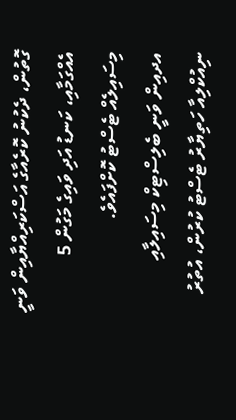ގޮތުން، ދެކުނު ކޮރެއާގެ އަސްކަރިއްޔާއިން ވަނީ އެއްގަމާއި، ކަނޑު އަދި ވައިގެ މަގުން 5 މިސައިލެއް ޓެސްޓު ކޮށްފައެވެ.
އދއިން ވަނީ ބެލިސްޓިކް މިސައިލާއި ނިއުކްލިއާ ހަތިޔާރު ޓެސްޓު ކުރުން، އުތުރު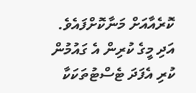ކޮރެއާއަށް މަނާކޮށްފައެވެ. އަދި މީގެ ކުރިން އެ ގައުމުން ކުރި އެފަދަ ޓެސްޓުތަކަކާ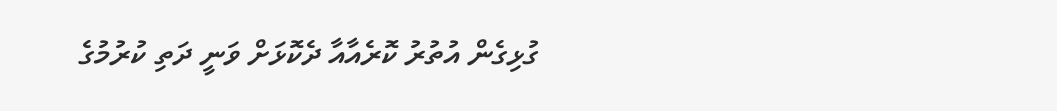ގުޅިގެން އުތުރު ކޮރެއާއާ ދެކޮޅަށް ވަނީ ދަތި ކުރުމުގެ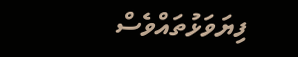ފިޔަވަޅުތައްވެސް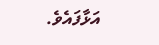އަޅާފައެވެ.